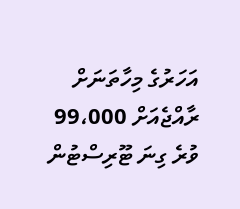އަހަރުގެ މިހާތަނަށް ރާއްޖެއަށް 99،000 ވުރެ ގިނަ ޓޫރިސްޓުން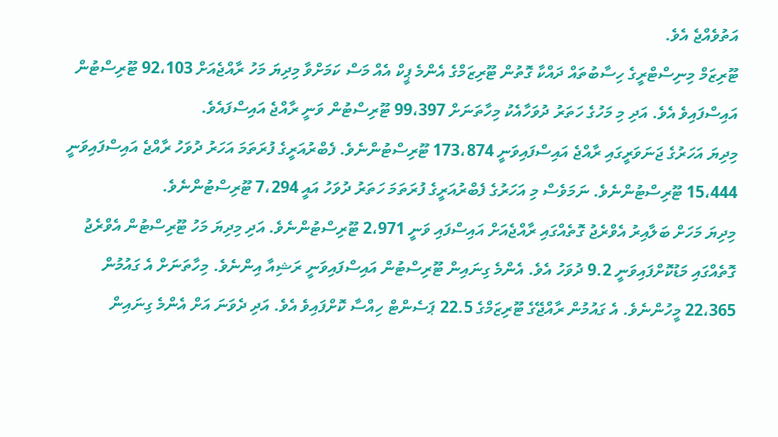އަތުވެއްޖެ އެވެ.
ޓޫރިޒަމް މިނިސްޓްރީގެ ހިސާބުތައް ދައްކާ ގޮތުން ޓޫރިޒަމްގެ އެންމެ ޕީކް އެއް މަސް ކަމަށްވާ މިދިޔަ މަހު ރާއްޖެއަށް 92،103 ޓޫރިސްޓުން އައިސްފައިވެ އެވެ. އަދި މި މަހުގެ ހަތަރު ދުވަހާއެކު މިހާތަނަށް 99،397 ޓޫރިސްޓުން ވަނީ ރާއްޖެ އައިސްފައެވެ.
މިދިޔަ އަހަރުގެ ޖަނަވަރީގައި ރާއްޖެ އައިސްފައިވަނީ 173،874 ޓޫރިސްޓުންނެވެ. ފެބްރުއަރީގެ ފުރަތަމަ އަހަރު ދުވަހު ރާއްޖެ އައިސްފައިވަނީ 15،444 ޓޫރިސްޓުންނެވެ. ނަމަވެސް މި އަހަރުގެ ފެބްރުއަރީގެ ފުރަތަމަ ހަތަރު ދުވަހު އައީ 7،294 ޓޫރިސްޓުންނެވެ.
މިދިޔަ މަހަށް ބަލާއިރު އެވްރެޖު ގޮތެއްގައި ރާއްޖެއަށް އައިސްފައި ވަނީ 2،971 ޓޫރިސްޓުންނެވެ. އަދި މިދިޔަ މަހު ޓޫރިސްޓުން އެވްރެޖު ގޮތެއްގައި މަޑުކޮށްފައިވަނީ 9.2 ދުވަހު އެވެ. އެންމެ ގިނައިން ޓޫރިސްޓުން އައިސްފައިވަނީ ރަޝިއާ އިންނެވެ. މިހާތަނަށް އެ ގައުމުން 22،365 މީހުންނެވެ. އެ ގައުމުން ރާއްޖޭގެ ޓޫރިޒަމްގެ 22.5 ޕަސެންޓް ހިއްސާ ކޮށްފައިވެ އެވެ. އަދި ދެވަނަ އަށް އެންމެ ގިނައިން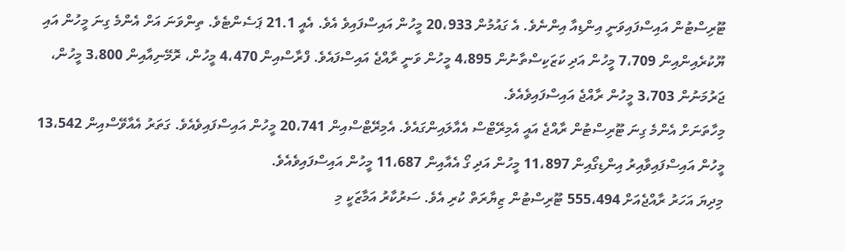ޓޫރިސްޓުން އައިސްފައިވަނީ އިންޑިއާ އިންނެވެ. އެ ގައުމުން 20،933 މީހުން އައިސްފައިވެ އެވެ. އެއީ 21.1 ޕަސެންޓެވެ. ތިންވަނަ އަށް އެންމެ ގިނަ މީހުން އައި ޔޫކުރެއިންއިން 7،709 މީހުން އަދި ކަޒަކިސްތާނުން 4،895 މީހުން ވަނީ ރާއްޖެ އައިސްފައެވެ. ފްރާސްއިން 4،470 މީހުން، ރޮމޭނިއާއިން 3،800 މީހުން، ޖަރުމަނުން 3،703 މީހުން ރާއްޖެ އައިސްފައިވެއެވެ.
މިހާތަނަށް އެންމެ ގިނަ ޓޫރިސްޓުން ރާއްޖެ އައީ އެމިރޭޓްސް އެއާލައިންގައެވެ. އެމިރޭޓްސްއިން 20،741 މީހުން އައިސްފައިވެއެވެ. ގަތަރު އެއާވޭސްއިން 13،542 މީހުން އައިސްފައިވާއިރު އިންޑިގޯއިން 11،897 މީހުން އަދި ގޯ އެއާއިން 11،687 މީހުން އައިސްފައިވެއެވެ.
މިދިޔަ އަހަރު ރާއްޖެއަށް 555،494 ޓޫރިސްޓުން ޒިޔާރަތް ކުރި އެވެ. ސަރުކާރު އަމާޒަކީ މި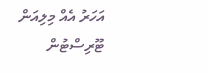އަހަރު އެއް މިލިއަން ޓޫރިސްޓުން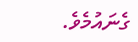ގެނައުމެވެ.